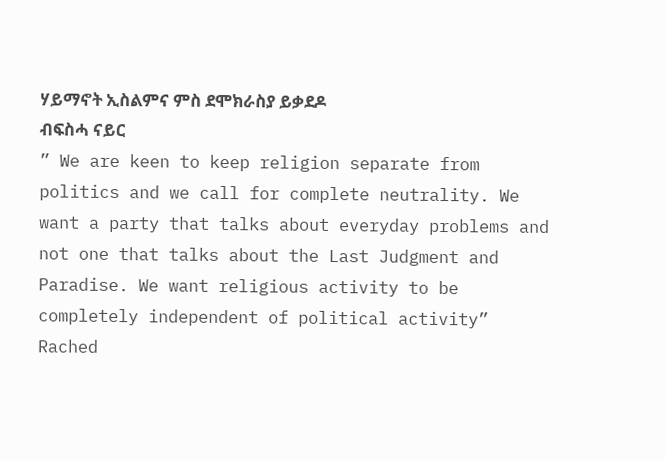ሃይማኖት ኢስልምና ምስ ደሞክራስያ ይቃደዶ
ብፍስሓ ናይር
” We are keen to keep religion separate from politics and we call for complete neutrality. We want a party that talks about everyday problems and not one that talks about the Last Judgment and Paradise. We want religious activity to be completely independent of political activity”
Rached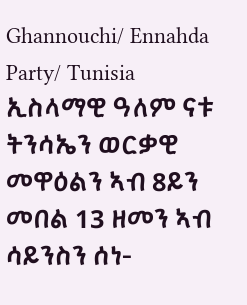Ghannouchi/ Ennahda Party/ Tunisia
ኢስላማዊ ዓለም ናቱ ትንሳኤን ወርቃዊ መዋዕልን ኣብ 8ይን መበል 13 ዘመን ኣብ ሳይንስን ሰነ-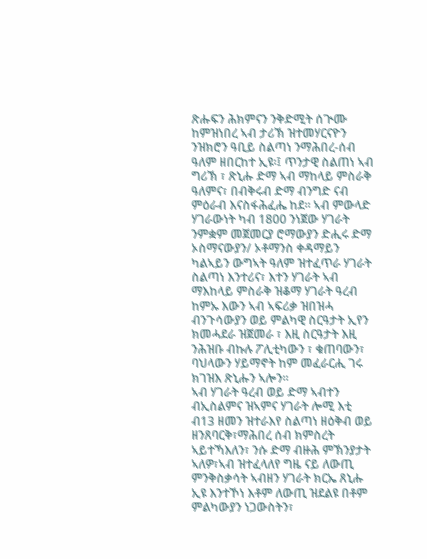ጽሑፍን ሕክምናን ንቅድሚት ሰጒሙ ከምዝነበረ ኣብ ታሪኽ ዝተመሃርናዮን ንዝክሮን ዓቢይ ስልጣነ ንማሕበረ-ሰብ ዓለም ዘበርከተ ኢዩ፡፤ ጥንታዊ ስልጠነ ኣብ ግሪኽ ፣ ጽኒሑ ድማ ኣብ ማከላይ ምስራቅ ዓለምና፣ በብቅሩብ ድማ ብንግድ ናብ ምዕራብ እናስፋሕፈሔ ከደ። ኣብ ምውላድ ሃገራውነት ካብ 1800 ንነጀው ሃገራት ንምቋም መጀመርያ ሮማውያን ድሒሩ ድማ ኦስማናውያን/ ኦቶማንስ ቀዳማይን ካልኣይን ውግኣት ዓለም ዝተፈጥራ ሃገራት ስልጣነ እንተሪና፣ እተን ሃገራት ኣብ ማእከላይ ምስራቅ ዝቆማ ሃገራት ዓረብ ከምኡ እውን ኣብ ኣፍሪቃ ዝበዝሓ ብንጉሳውያን ወይ ምልካዊ ስርዓታት ኢየን ክመሓደራ ዝጀመራ ፣ እዚ ስርዓታት እዚ ንሕዝቡ ብኩሉ ፖሊቲካውን ፣ ቁጠባውን፣ ባህላውን ሃይማኖት ከም መፈራርሒ ገሩ ክገዝእ ጽኒሑን ኣሎን።
ኣብ ሃገራት ዓረብ ወይ ድማ ኣብተን ብኢስልምና ዝኣምና ሃገራት ሎሚ እቲ ብ13 ዘመን ዝተራእየ ስልጣነ ዘዕቅብ ወይ ዘንጸባርቅ፣ማሕበረ ሰብ ክምስረት ኣይተኻእለን፣ ንሱ ድማ ብዙሕ ምኽንያታት ኣለዎ፣ኣብ ዝተፈላለየ ግዜ ናይ ለውጢ ምንቅስቃሳት ኣብዘን ሃገራት ክርኤ ጸኒሑ ኢዩ እንተኾነ እቶም ለውጢ ዝደልዩ በቶም ምልካውያን ነጋውስትን፣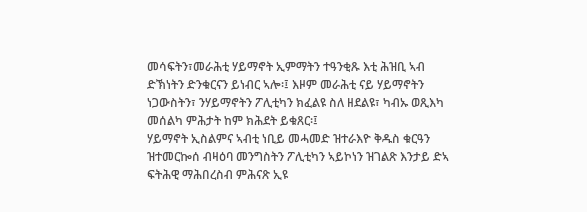መሳፍትን፣መራሕቲ ሃይማኖት ኢምማትን ተዓንቂጹ እቲ ሕዝቢ ኣብ ድኽነትን ድንቁርናን ይነብር ኣሎ፡፤ እዞም መራሕቲ ናይ ሃይማኖትን ነጋውስትን፣ ንሃይማኖትን ፖሊቲካን ክፈልዩ ስለ ዘደልዩ፣ ካብኡ ወጺእካ መሰልካ ምሕታት ከም ክሕደት ይቁጸር፡፤
ሃይማኖት ኢስልምና ኣብቲ ነቢይ መሓመድ ዝተራእዮ ቅዱስ ቁርዓን ዝተመርኰሰ ብዛዕባ መንግስትን ፖሊቲካን ኣይኮነን ዝገልጽ እንታይ ድኣ ፍትሕዊ ማሕበረስብ ምሕናጽ ኢዩ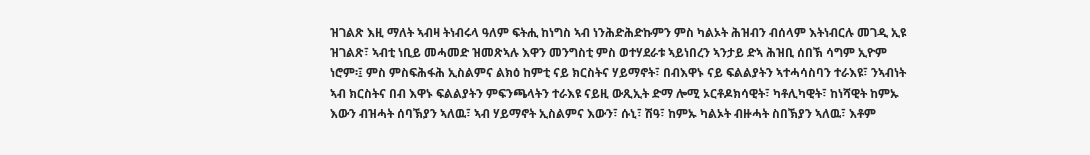ዝገልጽ እዚ ማለት ኣብዛ ትነብሩላ ዓለም ፍትሒ ከነግስ ኣብ ነንሕድሕድኩምን ምስ ካልኦት ሕዝብን ብሰላም እትነብርሉ መገዲ ኢዩ ዝገልጽ፣ ኣብቲ ነቢይ መሓመድ ዝመጽኣሉ እዋን መንግስቲ ምስ ወተሃደራቱ ኣይነበረን ኣንታይ ድኣ ሕዝቢ ሰበኽ ሳግም ኢዮም ነሮም፡፤ ምስ ምስፍሕፋሕ ኢስልምና ልክዕ ከምቲ ናይ ክርስትና ሃይማኖት፣ በብእዋኑ ናይ ፍልልያትን ኣተሓሳስባን ተራእዩ፣ ንኣብነት ኣብ ክርስትና በብ እዋኑ ፍልልያትን ምፍንጫላትን ተራእዩ ናይዚ ውጺኢት ድማ ሎሚ ኦርቶዶክሳዊት፣ ካቶሊካዊት፣ ከነሻዊት ከምኡ እውን ብዝሓት ሰባኽያን ኣለዉ፣ ኣብ ሃይማኖት ኢስልምና እውን፣ ሱኒ፣ ሽዓ፣ ከምኡ ካልኦት ብዙሓት ስበኽያን ኣለዉ፣ እቶም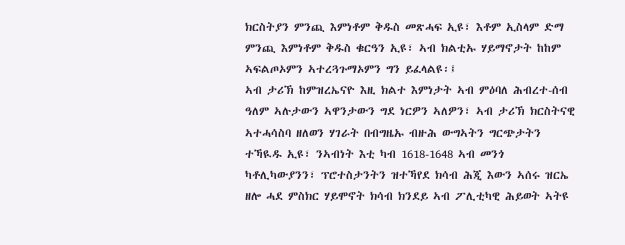ክርስትያን ምንጪ እምነቶም ቅዱስ መጽሓፍ ኢዩ፣ እቶም ኢስላም ድማ ምንጪ እምነቶም ቅዱስ ቁርዓን ኢዩ፣ ኣብ ክልቲኡ ሃይማኖታት ከከም ኣፍልጦኦምን ኣተረጓጉማኦምን ግን ይፈላልዩ፡፤
ኣብ ታሪኽ ከምዝረኤናዮ እዚ ክልተ እምነታት ኣብ ምዕባለ ሕብረተ-ሰብ ዓለም ኣሉታውን ኣዋንታውን ግደ ነርዎን ኣለዎን፣ ኣብ ታሪኽ ክርስትናዊ ኣተሓሳስባ ዘለወን ሃገራት በብግዜኡ ብዙሕ ውግኣትን ግርጭታትን ተኻዪዱ ኢዩ፣ ንኣብነት እቲ ካብ 1618-1648 ኣብ መንጎ ካቶሊካውያንን፣ ፕሮተስታንትን ዝተኻየደ ክሳብ ሕጂ እውን ኣሰሩ ዝርኤ ዘሎ ሓደ ምስክር ሃይሞኖት ክሳብ ክንደይ ኣብ ፖሊቲካዊ ሕይወት ኣትዩ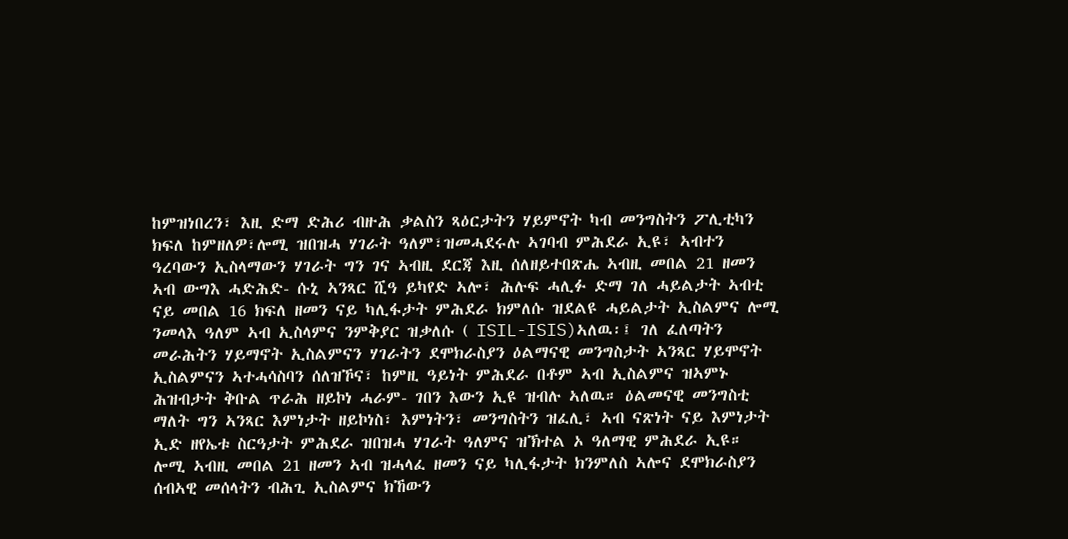ከምዝነበረን፣ እዚ ድማ ድሕሪ ብዙሕ ቃልስን ጻዕርታትን ሃይምኖት ካብ መንግስትን ፖሊቲካን ክፍለ ከምዘለዎ፣ሎሚ ዝበዝሓ ሃገራት ዓለም፣ዝመሓደሩሉ ኣገባብ ምሕደራ ኢዩ፣ ኣብተን ዓረባውን ኢስላማውን ሃገራት ግን ገና ኣብዚ ደርጃ እዚ ሰለዘይተበጽሔ ኣብዚ መበል 21 ዘመን ኣብ ውግእ ሓድሕድ- ሱኒ ኣንጻር ሺዓ ይካየድ ኣሎ፣ ሕሉፍ ሓሊፉ ድማ ገለ ሓይልታት ኣብቲ ናይ መበል 16 ክፍለ ዘመን ናይ ካሊፋታት ምሕደራ ክምለሱ ዝደልዩ ሓይልታት ኢስልምና ሎሚ ንመላእ ዓለም ኣብ ኢስላምና ንምቅያር ዝቃለሱ ( ISIL-ISIS)ኣለዉ፡፤ ገለ ፈለጣትን መራሕትን ሃይማኖት ኢስልምናን ሃገራትን ደሞክራስያን ዕልማናዊ መንግስታት ኣንጻር ሃይሞኖት ኢስልምናን ኣተሓሳስባን ሰለዝኾና፣ ከምዚ ዓይነት ምሕደራ በቶም ኣብ ኢስልምና ዝኣምኑ ሕዝብታት ቅቡል ጥራሕ ዘይኮነ ሓራም- ገበን እውን ኢዩ ዝብሉ ኣለዉ። ዕልመናዊ መንግስቲ ማለት ግን ኣንጻር እምነታት ዘይኮነስ፣ እምነትን፣ መንግስትን ዝፈሊ፣ ኣብ ናጽነት ናይ እምነታት ኢድ ዘየኤቱ ስርዓታት ምሕደራ ዝበዝሓ ሃገራት ዓለምና ዝኽተል ኦ ዓለማዊ ምሕደራ ኢዩ።
ሎሚ ኣብዚ መበል 21 ዘመን ኣብ ዝሓላፈ ዘመን ናይ ካሊፋታት ክንምለስ ኣሎና ደሞክራስያን ሰብኣዊ መሰላትን ብሕጊ ኢስልምና ክኸውን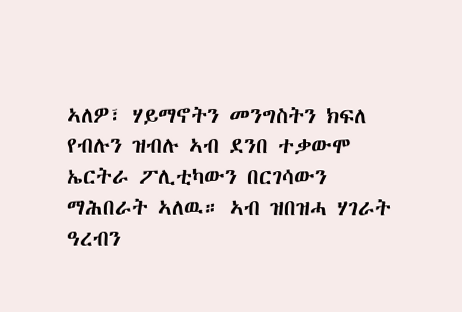ኣለዎ፣ ሃይማኖትን መንግስትን ክፍለ የብሉን ዝብሉ ኣብ ደንበ ተቃውሞ ኤርትራ ፖሊቲካውን በርገሳውን ማሕበራት ኣለዉ። ኣብ ዝበዝሓ ሃገራት ዓረብን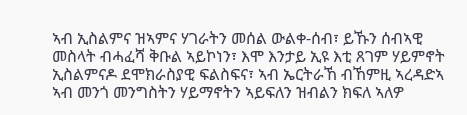ኣብ ኢስልምና ዝኣምና ሃገራትን መሰል ውልቀ-ሰብ፣ ይኹን ሰብኣዊ መስላት ብሓፈሻ ቅቡል ኣይኮነን፣ እሞ እንታይ ኢዩ እቲ ጸገም ሃይምኖት ኢስልምናዶ ደሞክራስያዊ ፍልስፍና፣ ኣብ ኤርትራኸ ብኸምዚ ኣረዳድኣ ኣብ መንጎ መንግስትን ሃይማኖትን ኣይፍለን ዝብልን ክፍለ ኣለዎ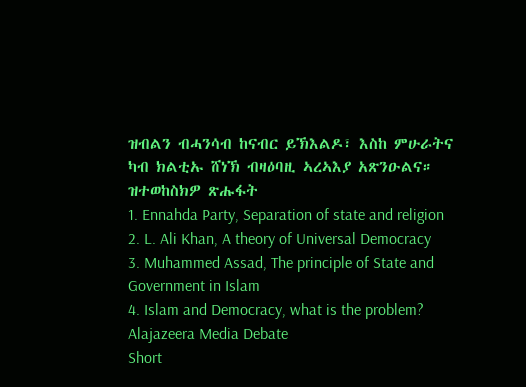ዝብልን ብሓንሳብ ከናብር ይኽእልዶ፣ እስከ ምሁራትና ካብ ክልቲኡ ሸነኽ ብዛዕባዚ ኣረኣእያ አጽንዑልና።
ዝተወከስክዎ ጽሑፋት
1. Ennahda Party, Separation of state and religion
2. L. Ali Khan, A theory of Universal Democracy
3. Muhammed Assad, The principle of State and Government in Islam
4. Islam and Democracy, what is the problem? Alajazeera Media Debate
Short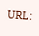URL: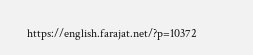https://english.farajat.net/?p=10372